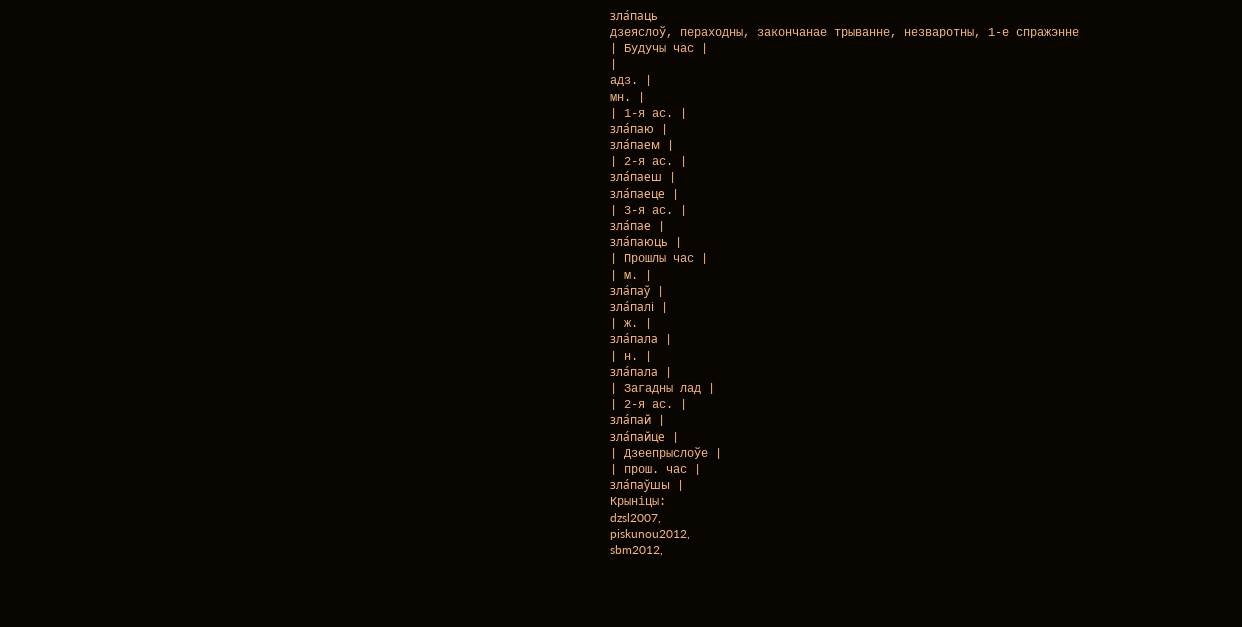зла́паць
дзеяслоў, пераходны, закончанае трыванне, незваротны, 1-е спражэнне
| Будучы час |
|
адз. |
мн. |
| 1-я ас. |
зла́паю |
зла́паем |
| 2-я ас. |
зла́паеш |
зла́паеце |
| 3-я ас. |
зла́пае |
зла́паюць |
| Прошлы час |
| м. |
зла́паў |
зла́палі |
| ж. |
зла́пала |
| н. |
зла́пала |
| Загадны лад |
| 2-я ас. |
зла́пай |
зла́пайце |
| Дзеепрыслоўе |
| прош. час |
зла́паўшы |
Крыніцы:
dzsl2007,
piskunou2012,
sbm2012,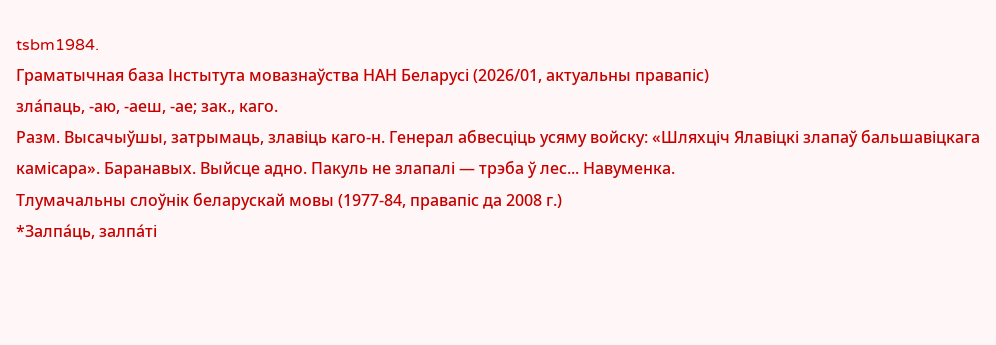tsbm1984.
Граматычная база Інстытута мовазнаўства НАН Беларусі (2026/01, актуальны правапіс)
зла́паць, ‑аю, ‑аеш, ‑ае; зак., каго.
Разм. Высачыўшы, затрымаць, злавіць каго‑н. Генерал абвесціць усяму войску: «Шляхціч Ялавіцкі злапаў бальшавіцкага камісара». Баранавых. Выйсце адно. Пакуль не злапалі — трэба ў лес... Навуменка.
Тлумачальны слоўнік беларускай мовы (1977-84, правапіс да 2008 г.)
*Залпа́ць, залпа́ті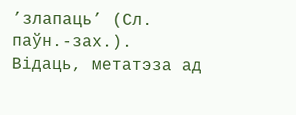’злапаць’ (Сл. паўн.-зах.). Відаць, метатэза ад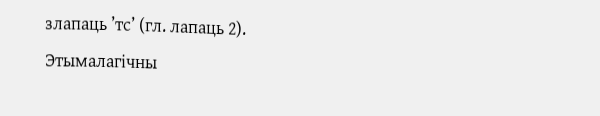злапаць ’тс’ (гл. лапаць 2).
Этымалагічны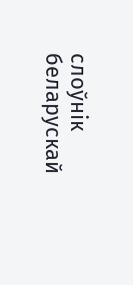слоўнік беларускай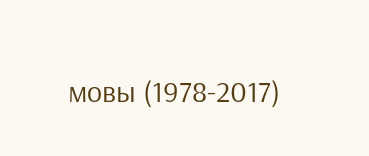мовы (1978-2017)